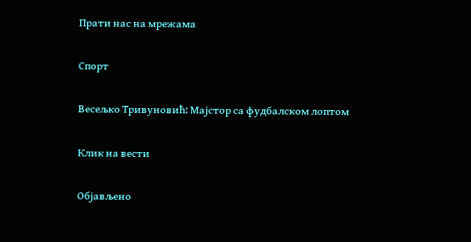Прати нас на мрежама

Спорт

Весељко Тривуновић: Мајстор са фудбалском лоптом

Клик на вести

Објављено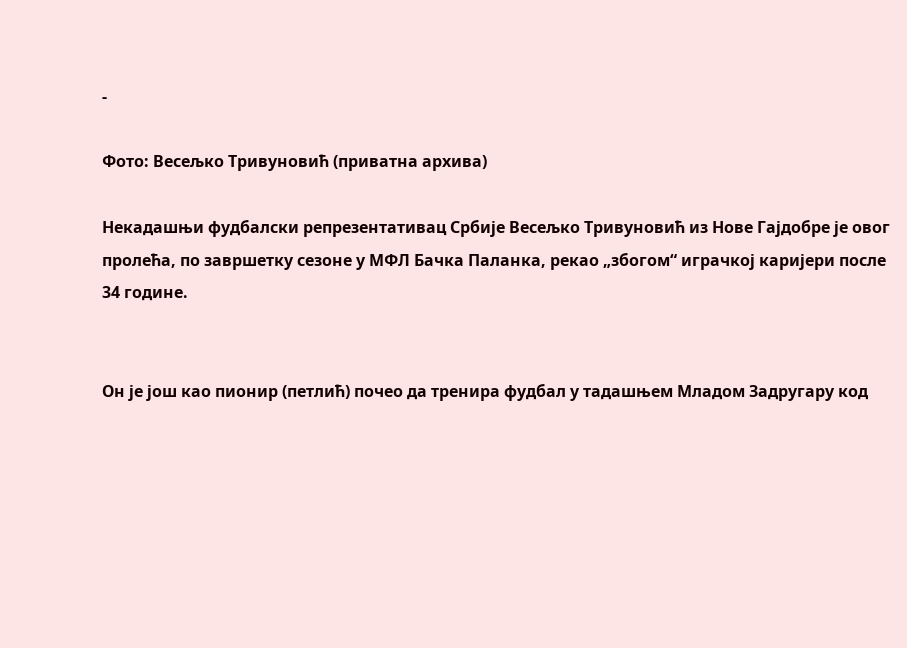-

Фото: Весељко Тривуновић (приватна архива)

Некадашњи фудбалски репрезентативац Србије Весељко Тривуновић из Нове Гајдобре је овог пролећа, по завршетку сезоне у МФЛ Бачка Паланка, рекао „збогом“ играчкој каријери после 34 године.


Он је још као пионир (петлић) почео да тренира фудбал у тадашњем Младом Задругару код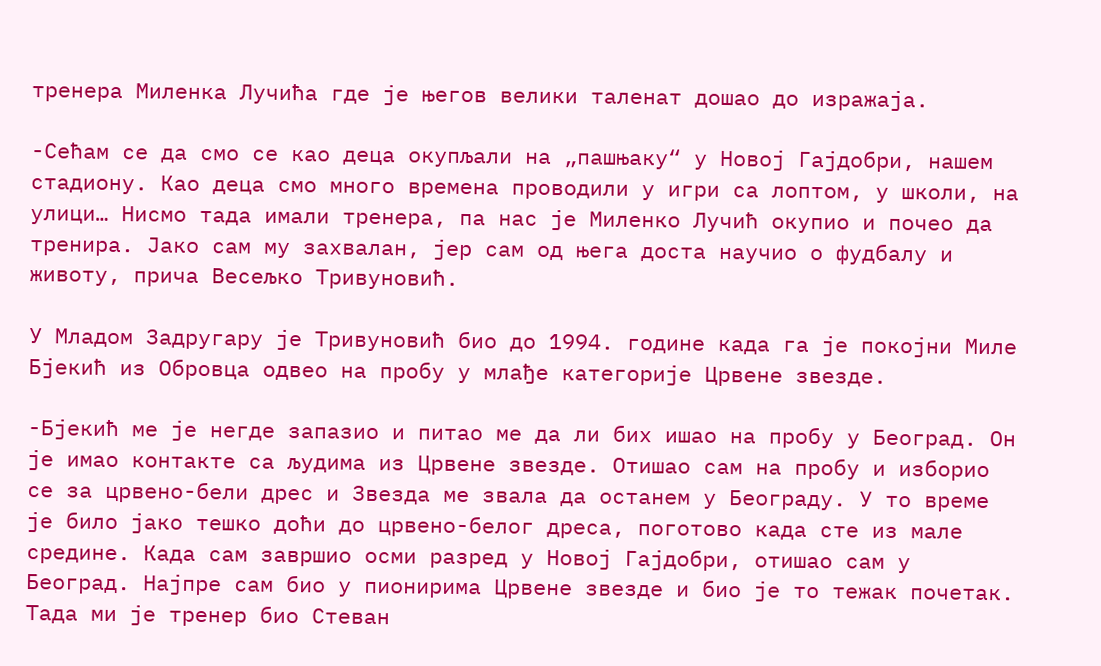тренера Миленка Лучића где је његов велики таленат дошао до изражаја.

-Сећам се да смо се као деца окупљали на „пашњаку“ у Новој Гајдобри, нашем стадиону. Као деца смо много времена проводили у игри са лоптом, у школи, на улици… Нисмо тада имали тренера, па нас је Миленко Лучић окупио и почео да тренира. Јако сам му захвалан, јер сам од њега доста научио о фудбалу и животу, прича Весељко Тривуновић.

У Младом Задругару је Тривуновић био до 1994. године када га је покојни Миле Бјекић из Обровца одвео на пробу у млађе категорије Црвене звезде.

-Бјекић ме је негде запазио и питао ме да ли бих ишао на пробу у Београд. Он је имао контакте са људима из Црвене звезде. Отишао сам на пробу и изборио се за црвено-бели дрес и Звезда ме звала да останем у Београду. У то време је било јако тешко доћи до црвено-белог дреса, поготово када сте из мале средине. Када сам завршио осми разред у Новој Гајдобри, отишао сам у Београд. Најпре сам био у пионирима Црвене звезде и био је то тежак почетак. Тада ми је тренер био Стеван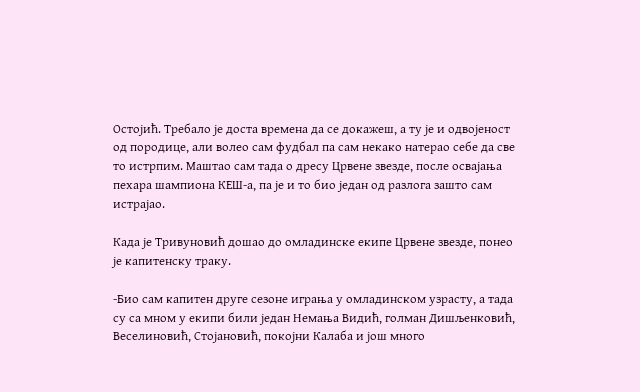Остојић. Требало је доста времена да се докажеш, а ту је и одвојеност од породице, али волео сам фудбал па сам некако натерао себе да све то истрпим. Маштао сам тада о дресу Црвене звезде, после освајања пехара шампиона КЕШ-а, па је и то био један од разлога зашто сам истрајао.

Када је Тривуновић дошао до омладинске екипе Црвене звезде, понео је капитенску траку.

-Био сам капитен друге сезоне играња у омладинском узрасту, а тада су са мном у екипи били један Немања Видић, голман Дишљенковић, Веселиновић, Стојановић, покојни Калаба и још много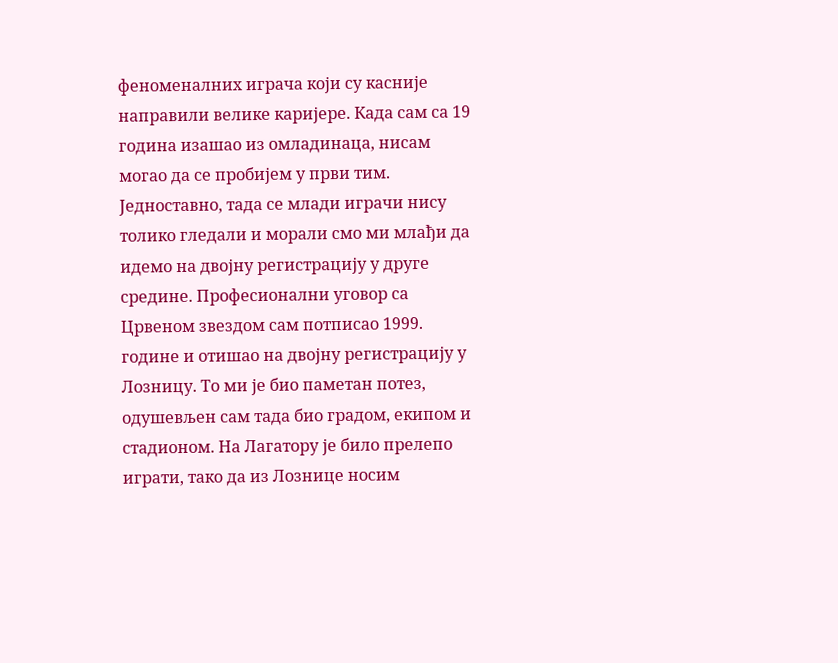феноменалних играча који су касније направили велике каријере. Када сам са 19 година изашао из омладинаца, нисам могао да се пробијем у први тим. Једноставно, тада се млади играчи нису толико гледали и морали смо ми млађи да идемо на двојну регистрацију у друге средине. Професионални уговор са Црвеном звездом сам потписао 1999. године и отишао на двојну регистрацију у Лозницу. То ми је био паметан потез, одушевљен сам тада био градом, екипом и стадионом. На Лагатору је било прелепо играти, тако да из Лознице носим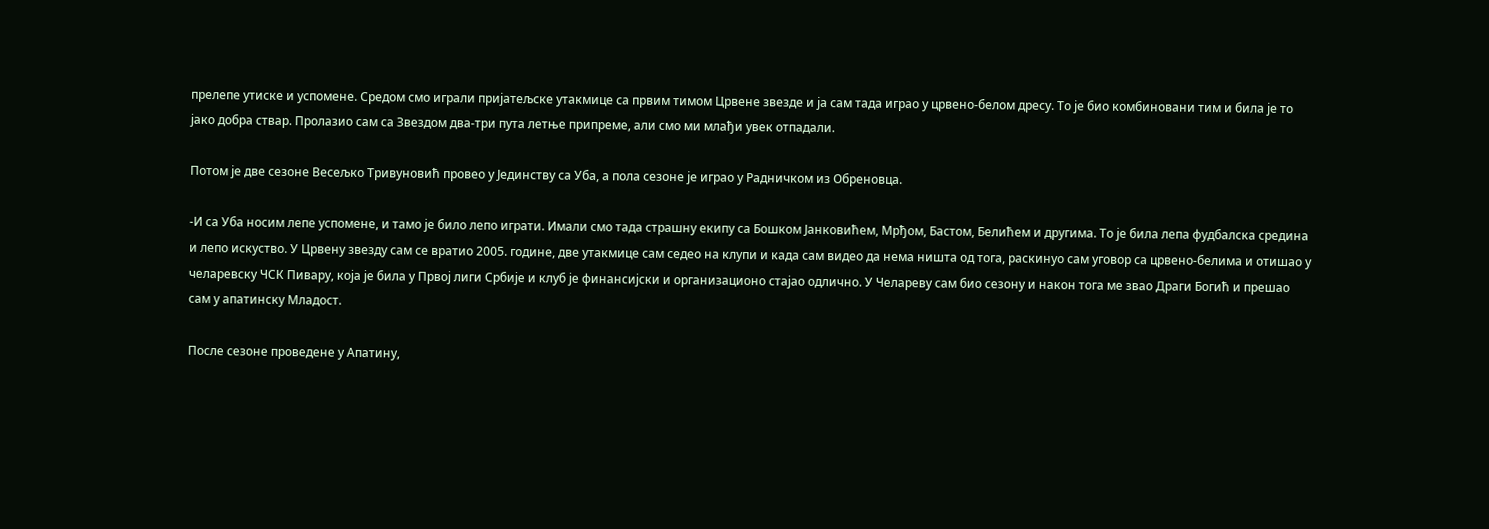прелепе утиске и успомене. Средом смо играли пријатељске утакмице са првим тимом Црвене звезде и ја сам тада играо у црвено-белом дресу. То је био комбиновани тим и била је то јако добра ствар. Пролазио сам са Звездом два-три пута летње припреме, али смо ми млађи увек отпадали.

Потом је две сезоне Весељко Тривуновић провео у Јединству са Уба, а пола сезоне је играо у Радничком из Обреновца.

-И са Уба носим лепе успомене, и тамо је било лепо играти. Имали смо тада страшну екипу са Бошком Јанковићем, Мрђом, Бастом, Белићем и другима. То је била лепа фудбалска средина и лепо искуство. У Црвену звезду сам се вратио 2005. године, две утакмице сам седео на клупи и када сам видео да нема ништа од тога, раскинуо сам уговор са црвено-белима и отишао у челаревску ЧСК Пивару, која је била у Првој лиги Србије и клуб је финансијски и организационо стајао одлично. У Челареву сам био сезону и након тога ме звао Драги Богић и прешао сам у апатинску Младост.

После сезоне проведене у Апатину,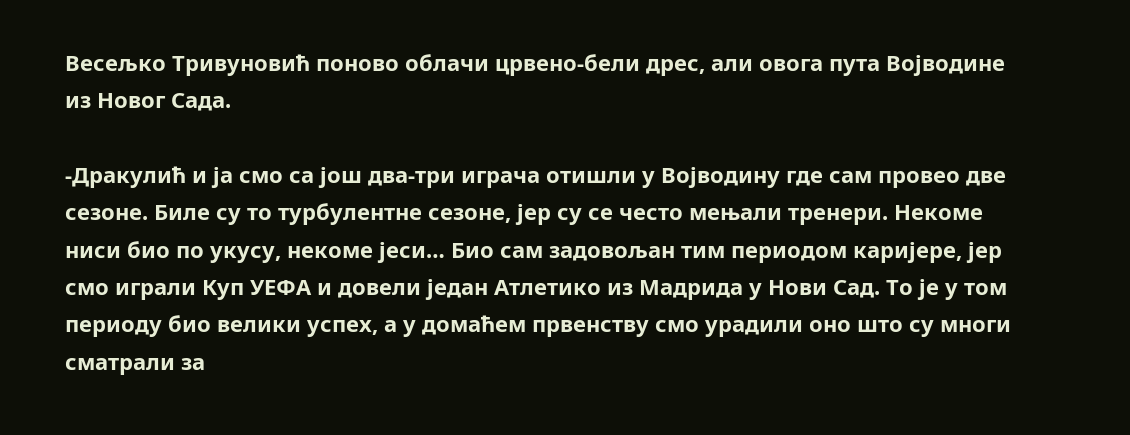Весељко Тривуновић поново облачи црвено-бели дрес, али овога пута Војводине из Новог Сада.

-Дракулић и ја смо са још два-три играча отишли у Војводину где сам провео две сезоне. Биле су то турбулентне сезоне, јер су се често мењали тренери. Некоме ниси био по укусу, некоме јеси… Био сам задовољан тим периодом каријере, јер смо играли Куп УЕФА и довели један Атлетико из Мадрида у Нови Сад. То је у том периоду био велики успех, а у домаћем првенству смо урадили оно што су многи сматрали за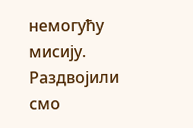немогућу мисију. Раздвојили смо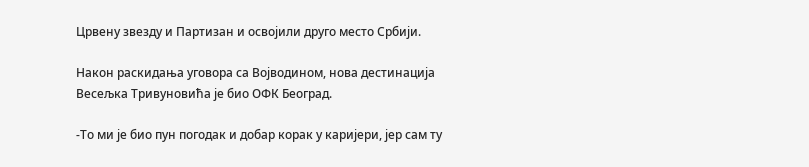Црвену звезду и Партизан и освојили друго место Србији.

Након раскидања уговора са Војводином, нова дестинација Весељка Тривуновића је био ОФК Београд.

-То ми је био пун погодак и добар корак у каријери, јер сам ту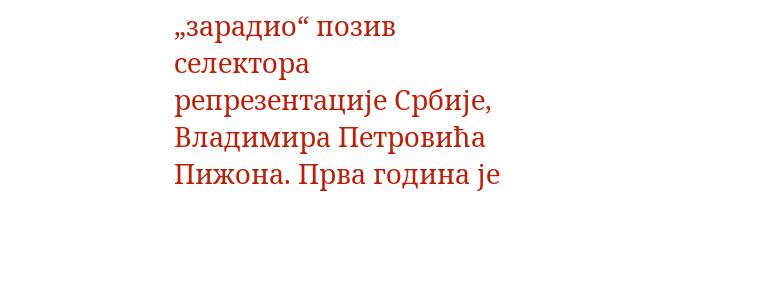„зарадио“ позив селектора репрезентације Србије, Владимира Петровића Пижона. Прва година је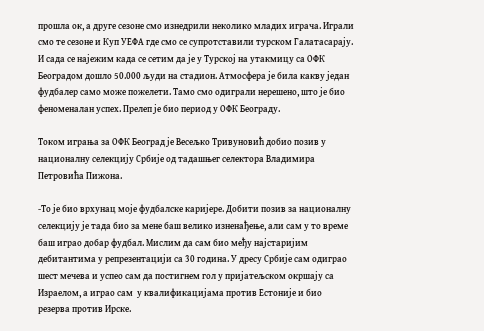прошла ок, а друге сезоне смо изнедрили неколико младих играча. Играли смо те сезоне и Куп УЕФА где смо се супротставили турском Галатасарају. И сада се најежим када се сетим да је у Турској на утакмицу са ОФК Београдом дошло 50.000 људи на стадион. Атмосфера је била какву један фудбалер само може пожелети. Тамо смо одиграли нерешено, што је био феноменалан успех. Прелеп је био период у ОФК Београду.

Током играња за ОФК Београд је Весељко Тривуновић добио позив у националну селекцију Србије од тадашњег селектора Владимира Петровића Пижона.

-То је био врхунац моје фудбалске каријере. Добити позив за националну селекцију је тада био за мене баш велико изненађење, али сам у то време баш играо добар фудбал. Мислим да сам био међу најстаријим дебитантима у репрезентацији са 30 година. У дресу Србије сам одиграо шест мечева и успео сам да постигнем гол у пријатељском окршају са Израелом, а играо сам  у квалификацијама против Естоније и био резерва против Ирске.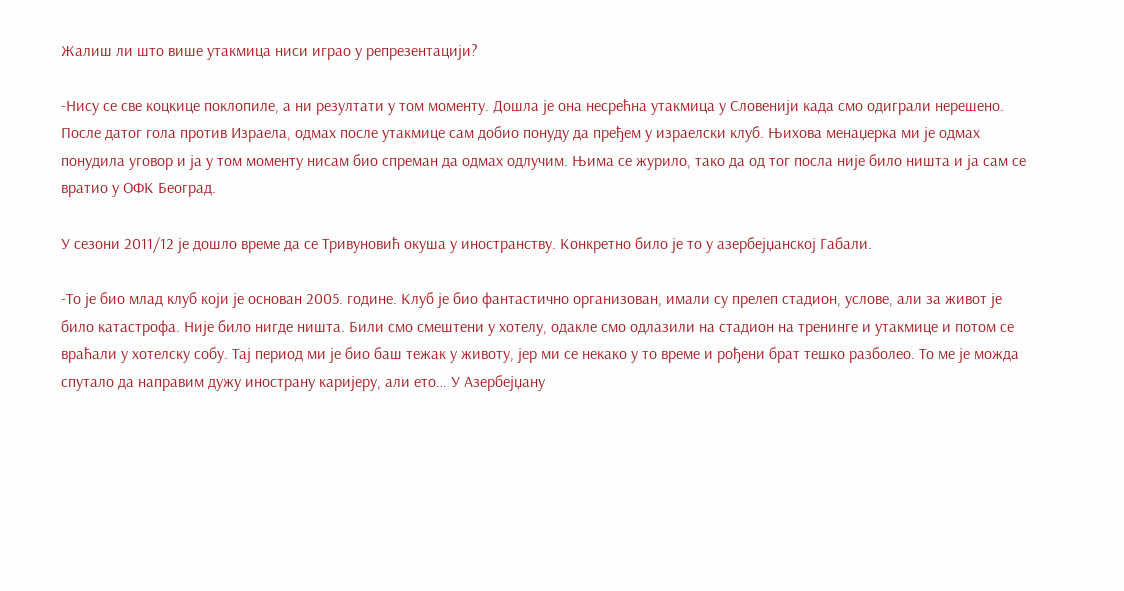Жалиш ли што више утакмица ниси играо у репрезентацији?

-Нису се све коцкице поклопиле, а ни резултати у том моменту. Дошла је она несрећна утакмица у Словенији када смо одиграли нерешено. После датог гола против Израела, одмах после утакмице сам добио понуду да пређем у израелски клуб. Њихова менаџерка ми је одмах понудила уговор и ја у том моменту нисам био спреман да одмах одлучим. Њима се журило, тако да од тог посла није било ништа и ја сам се вратио у ОФК Београд.

У сезони 2011/12 је дошло време да се Тривуновић окуша у иностранству. Конкретно било је то у азербејџанској Габали.

-То је био млад клуб који је основан 2005. године. Клуб је био фантастично организован, имали су прелеп стадион, услове, али за живот је било катастрофа. Није било нигде ништа. Били смо смештени у хотелу, одакле смо одлазили на стадион на тренинге и утакмице и потом се враћали у хотелску собу. Тај период ми је био баш тежак у животу, јер ми се некако у то време и рођени брат тешко разболео. То ме је можда спутало да направим дужу инострану каријеру, али ето… У Азербејџану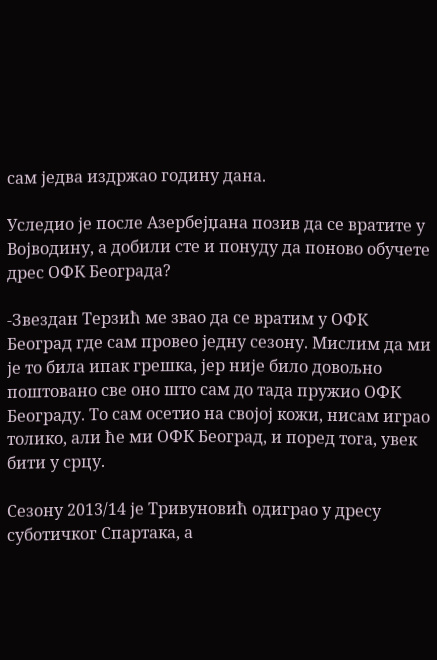сам једва издржао годину дана.

Уследио је после Азербејџана позив да се вратите у Војводину, а добили сте и понуду да поново обучете дрес ОФК Београда?

-Звездан Терзић ме звао да се вратим у ОФК Београд где сам провео једну сезону. Мислим да ми је то била ипак грешка, јер није било довољно поштовано све оно што сам до тада пружио ОФК Београду. То сам осетио на својој кожи, нисам играо толико, али ће ми ОФК Београд, и поред тога, увек бити у срцу.

Сезону 2013/14 је Тривуновић одиграо у дресу суботичког Спартака, а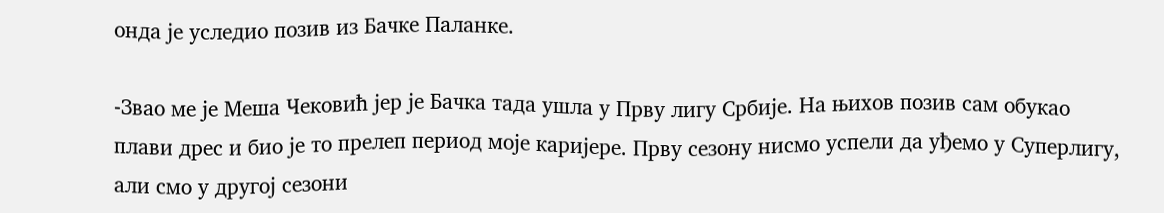онда је уследио позив из Бачке Паланке.

-Звао ме је Меша Чековић јер је Бачка тада ушла у Прву лигу Србије. На њихов позив сам обукао плави дрес и био је то прелеп период моје каријере. Прву сезону нисмо успели да уђемо у Суперлигу, али смо у другој сезони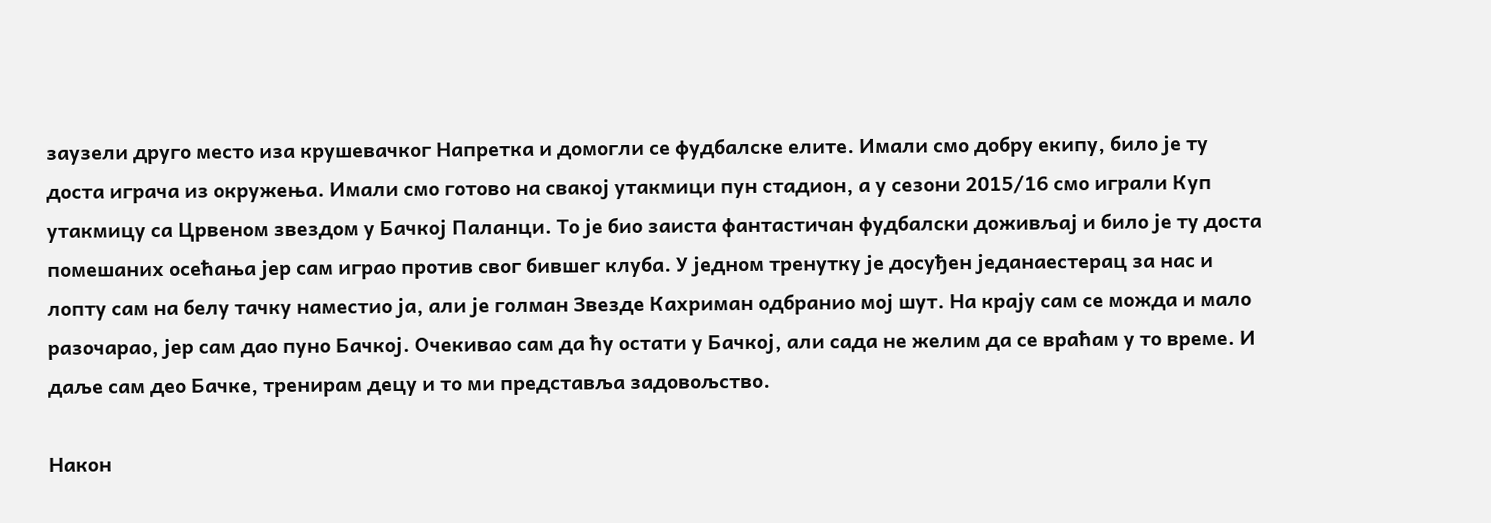заузели друго место иза крушевачког Напретка и домогли се фудбалске елите. Имали смо добру екипу, било је ту доста играча из окружења. Имали смо готово на свакој утакмици пун стадион, а у сезони 2015/16 смо играли Куп утакмицу са Црвеном звездом у Бачкој Паланци. То је био заиста фантастичан фудбалски доживљај и било је ту доста помешаних осећања јер сам играо против свог бившег клуба. У једном тренутку је досуђен једанаестерац за нас и лопту сам на белу тачку наместио ја, али је голман Звезде Кахриман одбранио мој шут. На крају сам се можда и мало разочарао, јер сам дао пуно Бачкој. Очекивао сам да ћу остати у Бачкој, али сада не желим да се враћам у то време. И даље сам део Бачке, тренирам децу и то ми представља задовољство.

Након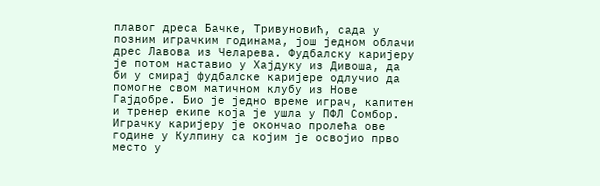плавог дреса Бачке, Тривуновић, сада у позним играчким годинама, још једном облачи дрес Лавова из Челарева. Фудбалску каријеру је потом наставио у Хајдуку из Дивоша, да би у смирај фудбалске каријере одлучио да помогне свом матичном клубу из Нове Гајдобре. Био је једно време играч, капитен и тренер екипе која је ушла у ПФЛ Сомбор. Играчку каријеру је окончао пролећа ове године у Кулпину са којим је освојио прво место у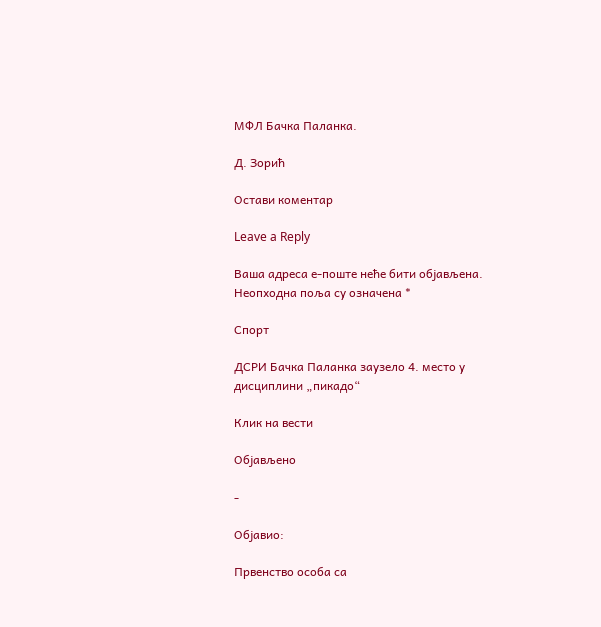МФЛ Бачка Паланка.

Д. Зорић

Остави коментар

Leave a Reply

Ваша адреса е-поште неће бити објављена. Неопходна поља су означена *

Спорт

ДСРИ Бачка Паланка заузело 4. место у дисциплини „пикадо“

Клик на вести

Објављено

-

Објавио:

Првенство особа са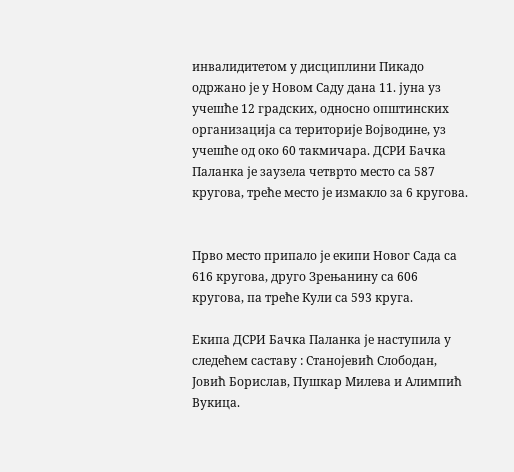инвалидитетом у дисциплини Пикадо одржано је у Новом Саду дана 11. јуна уз учешће 12 градских, односно општинских организација са територије Војводине, уз учешће од око 60 такмичара. ДСРИ Бачка Паланка је заузела четврто место са 587 кругова, треће место је измакло за 6 кругова.


Прво место припало је екипи Новог Сада са 616 кругова, друго Зрењанину са 606 кругова, па треће Кули са 593 круга.

Екипа ДСРИ Бачка Паланка је наступила у следећем саставу : Станојевић Слободан, Јовић Борислав, Пушкар Милева и Алимпић Вукица.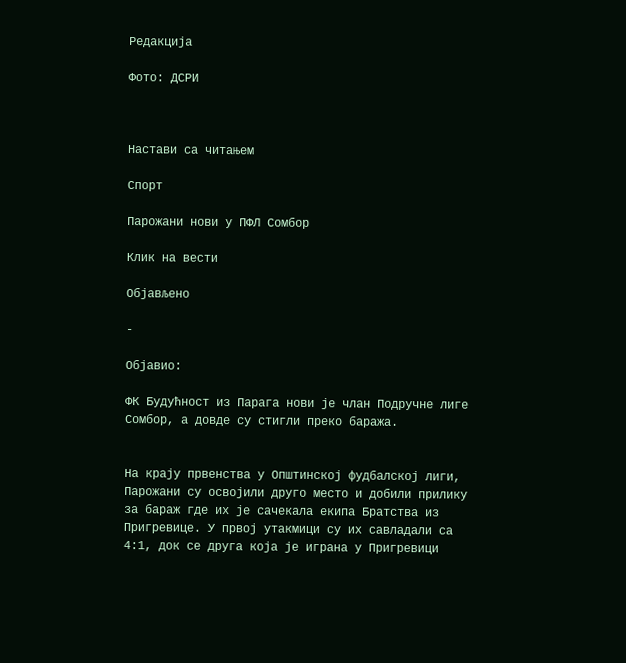Редакција

Фото: ДСРИ



Настави са читањем

Спорт

Парожани нови у ПФЛ Сомбор

Клик на вести

Објављено

-

Објавио:

ФК Будућност из Парага нови је члан Подручне лиге Сомбор, а довде су стигли преко баража.


На крају првенства у Општинској фудбалској лиги, Парожани су освојили друго место и добили прилику за бараж где их је сачекала екипа Братства из Пригревице. У првој утакмици су их савладали са 4:1, док се друга која је играна у Пригревици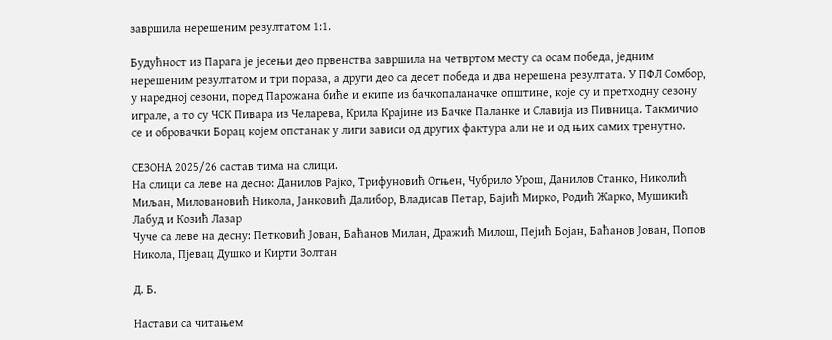завршила нерешеним резултатом 1:1.

Будућност из Парага је јесењи део првенства завршила на четвртом месту са осам победа, једним нерешеним резултатом и три пораза, а други део са десет победа и два нерешена резултата. У ПФЛ Сомбор, у наредној сезони, поред Парожана биће и екипе из бачкопаланачке општине, које су и претходну сезону играле, а то су ЧСК Пивара из Челарева, Крила Крајине из Бачке Паланке и Славија из Пивница. Такмичио се и обровачки Борац којем опстанак у лиги зависи од других фактура али не и од њих самих тренутно.

СЕЗОНА 2025/26 састав тима на слици.
На слици са леве на десно: Данилов Рајко, Трифуновић Огњен, Чубрило Урош, Данилов Станко, Николић Миљан, Миловановић Никола, Јанковић Далибор, Владисав Петар, Бајић Мирко, Родић Жарко, Мушикић Лабуд и Козић Лазар
Чуче са леве на десну: Петковић Јован, Баћанов Милан, Дражић Милош, Пејић Бојан, Баћанов Јован, Попов Никола, Пјевац Душко и Кирти Золтан

Д. Б.

Настави са читањем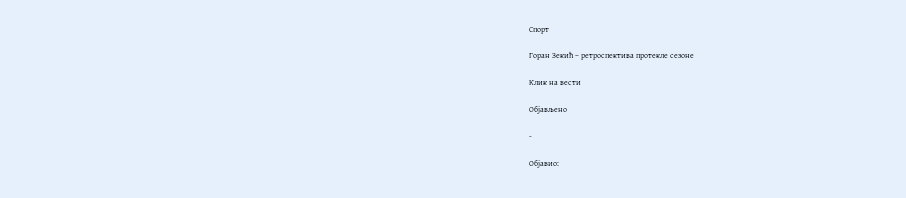Спорт

Горан Зекић – ретроспектива протекле сезоне

Клик на вести

Објављено

-

Објавио: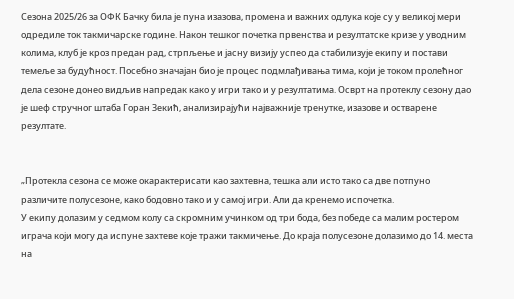Сезона 2025/26 за ОФК Бачку била је пуна изазова, промена и важних одлука које су у великој мери одредиле ток такмичарске године. Након тешког почетка првенства и резултатске кризе у уводним колима, клуб је кроз предан рад, стрпљење и јасну визију успео да стабилизује екипу и постави темеље за будућност. Посебно значајан био је процес подмлађивања тима, који је током пролећног дела сезоне донео видљив напредак како у игри тако и у резултатима. Осврт на протеклу сезону дао је шеф стручног штаба Горан Зекић, анализирајући најважније тренутке, изазове и остварене резултате.


„Протекла сезона се може окарактерисати као захтевна, тешка али исто тако са две потпуно различите полусезоне, како бодовно тако и у самој игри. Али да кренемо испочетка.
У екипу долазим у седмом колу са скромним учинком од три бода, без победе са малим ростером играча који могу да испуне захтеве које тражи такмичење. До краја полусезоне долазимо до 14. места на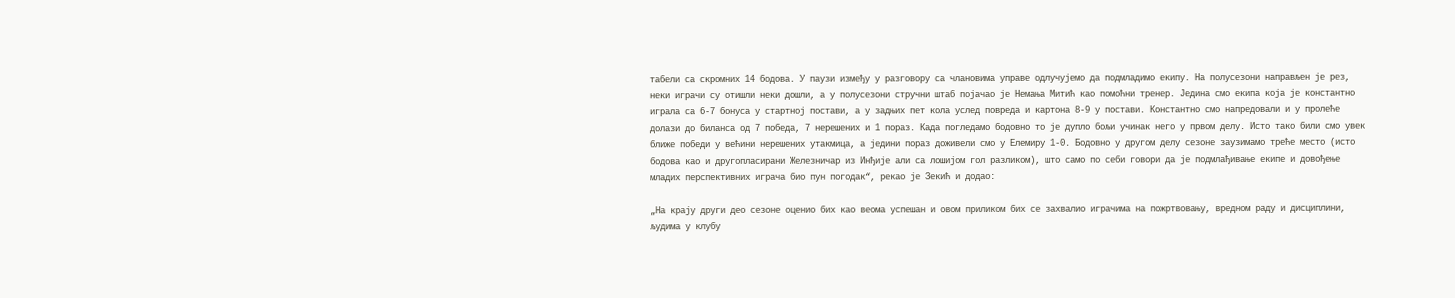табели са скромних 14 бодова. У паузи између у разговору са члановима управе одлучујемо да подмладимо екипу. На полусезони направљен је рез, неки играчи су отишли неки дошли, а у полусезони стручни штаб појачао је Немања Митић као помоћни тренер. Једина смо екипа која је константно играла са 6-7 бонуса у стартној постави, а у задњих пет кола услед повреда и картона 8-9 у постави. Константно смо напредовали и у пролеће долази до биланса од 7 победа, 7 нерешених и 1 пораз. Када погледамо бодовно то је дупло бољи учинак него у првом делу. Исто тако били смо увек ближе победи у већини нерешених утакмица, а једини пораз доживели смо у Елемиру 1-0. Бодовно у другом делу сезоне заузимамо треће место (исто бодова као и другопласирани Железничар из Инђије али са лошијом гол разликом), што само по себи говори да је подмлађивање екипе и довођење младих перспективних играча био пун погодак“, рекао је Зекић и додао:

„На крају други део сезоне оценио бих као веома успешан и овом приликом бих се захвалио играчима на пожртвовању, вредном раду и дисциплини, људима у клубу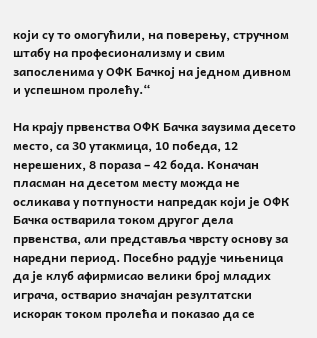који су то омогућили, на поверењу, стручном штабу на професионализму и свим запосленима у ОФК Бачкој на једном дивном и успешном пролећу.“

На крају првенства ОФК Бачка заузима десето место, са 30 утакмица, 10 победа, 12 нерешених, 8 пораза – 42 бода. Коначан пласман на десетом месту можда не осликава у потпуности напредак који је ОФК Бачка остварила током другог дела првенства, али представља чврсту основу за наредни период. Посебно радује чињеница да је клуб афирмисао велики број младих играча, остварио значајан резултатски искорак током пролећа и показао да се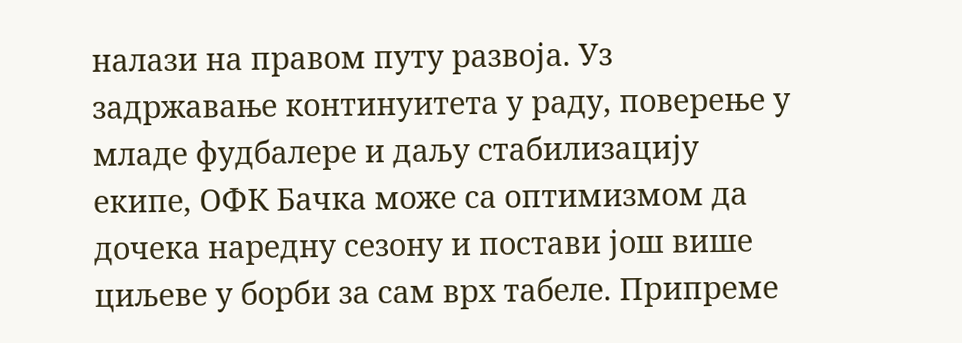налази на правом путу развоја. Уз задржавање континуитета у раду, поверење у младе фудбалере и даљу стабилизацију екипе, ОФК Бачка може са оптимизмом да дочека наредну сезону и постави још више циљеве у борби за сам врх табеле. Припреме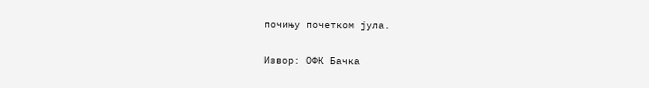почињу почетком јула.

Извор: ОФК Бачка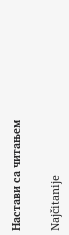Настави са читањем

Najčitanije